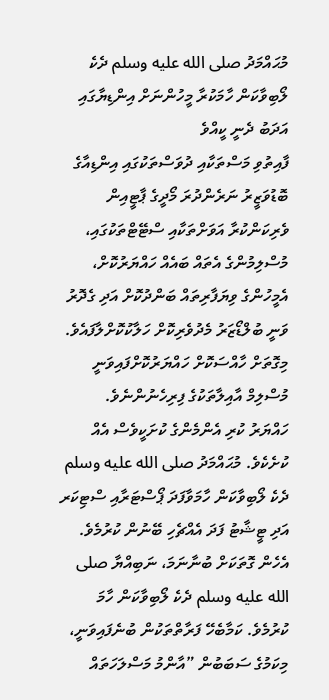މުޙައްމަދު صلى الله عليه وسلم ދެކެ ލޯބިވާކަން ހާމަކުރާ މީހުންނަށް އިންޑިޔާގައި އަދަބު ދެނީ ކީއްވެ
ފާއިތުވި މަސްތަކާއި ދުވަސްތަކުގައި އިންޑިއާގެ ބޮޑުވަޒީރު ނަރެންދުރަ މޯދީގެ ޕާޓީއިން ވެރިކަންކުރާ އަވަށްތަކާއި ސްޓޭޓްތަކުގައި، މުސްލިމުންގެ އެތައް ބައެއް ހައްޔަރުކޮށް، އެމީހުންގެ ވިޔަފާރިތައް ބަންދުކޮށް އަދި ގެދޮރު ވަނީ ބުލްޑޯޒަރު މެދުވެރިކޮށް ހަލާކުކޮށްލާފައެވެ. މިގޮތަށް ހާއްސަކޮށް ހައްޔަރުކޮށްފައިވަނީ މުސްލިމް އާއިލާތަކުގެ ފިރިހެނުންނެވެ.
ހައްޔަރު ކުރި އެންމެންގެ ކުށަކީވެސް އެއް ކުށެކެވެ. މުޙައްމަދު صلى الله عليه وسلم ދެކެ ލޯބިވާކަން ހާމަވާފަދަ ޕޯސްޓަރާއި ސްޓިކަރ އަދި ޓީޝާޓު ފަދަ އެއްޗެހި ބޭނުން ކުރުމެވެ. އެހެން ގޮތަކަށް ބުނާނަމަ، ނަބިއްޔާ صلى الله عليه وسلم ދެކެ ލޯބިވާކަން ހާމަ ކުރުމެވެ. ކަމާބެހޭ ފަރާތްތަކުން ބުނެފައިވަނީ، މިކަމުގެ ސަބަބުން ”އާންމު މަސްލަހަތައް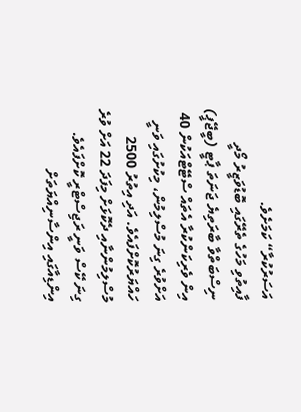އަސަރުކުރާ“ ކަމަށެވެ.
ފާއިތުވި މަހުގެ ތެރޭގައި ބޮޑުވަޒީރު މޯދީ ނިސްބަތްވާ ބާރަތިޔެ ޖަނަތަ ޕާޓީ (ބީޖޭޕީ) އިން ވެރިކަންކުރާ އެތައް ސްޓޭޓްއަކުން 40 އަށްވުރެ ގިނަ މުސްލިމުން، މިކުށުގައި ވަނީ ހައްޔަރުކޮށްފައެވެ. އަދި އިތުރު 2500 މުސްލިމުންނާއި ދެކޮޅަށް މިފަދަ 22 އަށް ވުރެ ގިނަ ކޭސް ވަނީ ރަޖިސްޓްރީ ކޮށްފައެވެ. އިންޑިއާގައި އިންސާނިއްޔަތަށް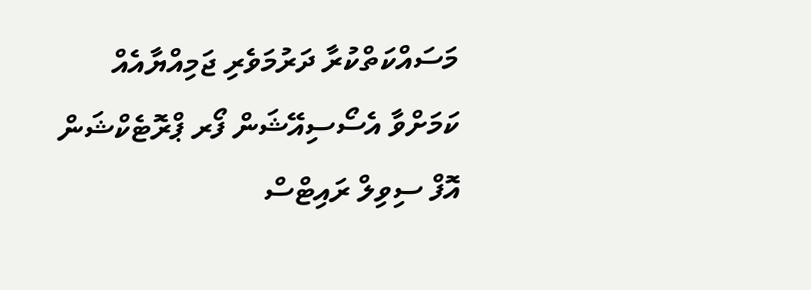މަސައްކަތްކުރާ ދަރުމަވެރި ޖަމިއްޔާއެއް ކަމަށްވާ އެސޯސިއޭޝަން ފޯރ ޕްރޮޓެކްޝަން އޮފް ސިވިލް ރައިޓްސް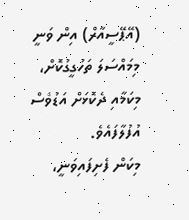(އޭޕޭސީއާރް) އިން ވަނީ މިމައްސަލަ ތަހުގީގުކޮށް، މިކަމާއި ދެކޮޅަށް އަޑުވެސް އުފުލާފައެވެ.
މިކަން ފެށިފައިވަނީ،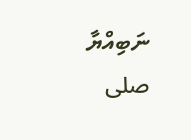ނަބިއްޔާ صلى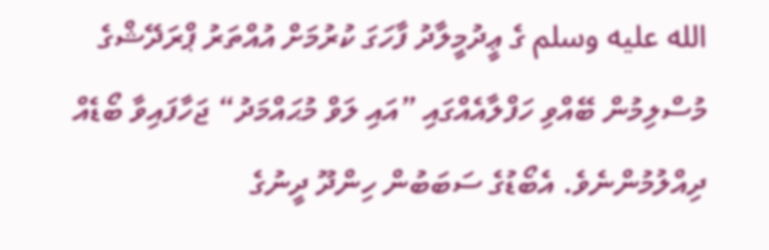الله عليه وسلم ގެ ޢީދުމީލާދު ފާހަގަ ކުރުމަށް އުއްތަރު ޕްރަދޭޝްގެ މުސްލިމުން ބޭއްވި ހަފްލާއެއްގައި ”އައި ލަވް މުޙައްމަދު“ ޖަހާފައިވާ ބޯޑެއް ދިއްލުމުންނެވެ. އެބޯޑުގެ ސަބަބުން ހިންދޫ ދީނުގެ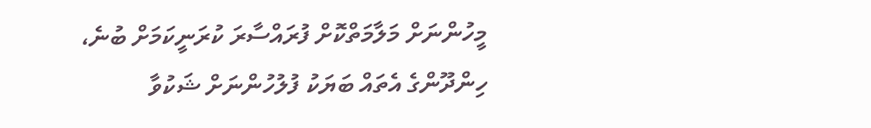މީހުންނަށް މަލާމަތްކޮށް ފުރައްސާރަ ކުރަނީކަމަށް ބުނެ، ހިންދޫންގެ އެތައް ބަޔަކު ފުލުހުންނަށް ޝަކުވާ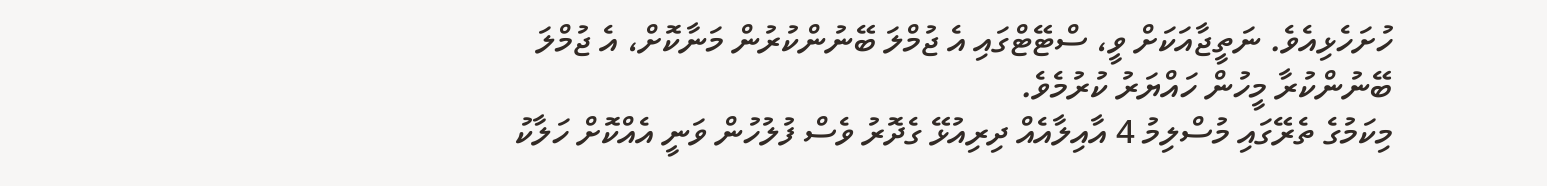ހުށަހެޅިއެވެ. ނަތީޖާއަކަށް ވީ، ސްޓޭޓްގައި އެ ޖުމްލަ ބޭނުންކުރުން މަނާކޮށް، އެ ޖުމްލަ ބޭނުންކުރާ މީހުން ހައްޔަރު ކުރުމެވެ.
މިކަމުގެ ތެރޭގައި މުސްލިމު 4 އާއިލާއެއް ދިރިއުޅޭ ގެދޮރު ވެސް ފުލުހުން ވަނީ އެއްކޮށް ހަލާކު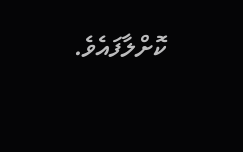ކޮށްލާފައެވެ.